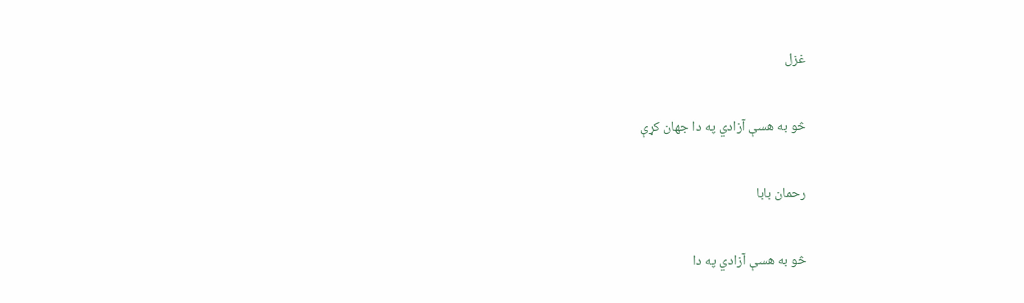غزل

څو به هسې آزادي په دا جهان کړې

رحمان بابا

څو به هسې آزادي په دا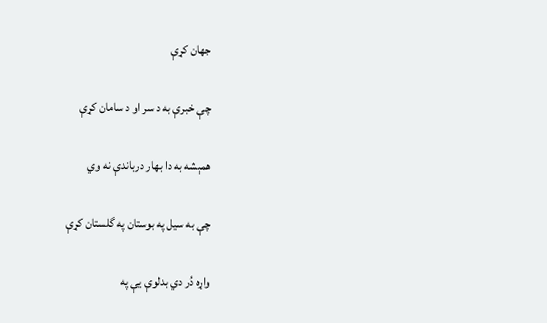جهان کړې

چې خبرې به د سر او د سامان کړې

همېشه به دا بهار درباندې نه وي

چې به سيل په بوستان په گلستان کړې

واړه دُر دي بدلوې يې په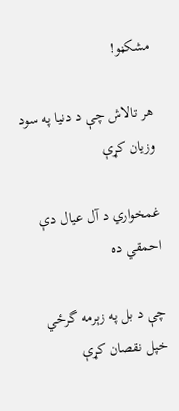مشکڼو!

هر تالاش چې د دنيا په سود وزيان کړې

غمخواري د آل عيال دې احمقي ده

چې د بل په زېرمه گرځي خپل نقصان کړې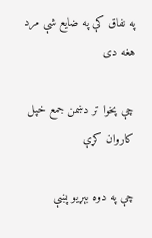په نفاق کې په ضايع شې مرد هغه دی

چې پخوا تر دښمن جمع خپل کاروان کړې

چې په دوه بېړيو پښې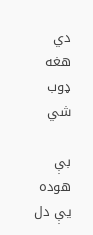دي هغه ډوب شي

بې هوده يې دل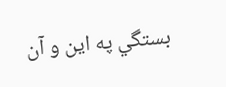بستگي په اين و آن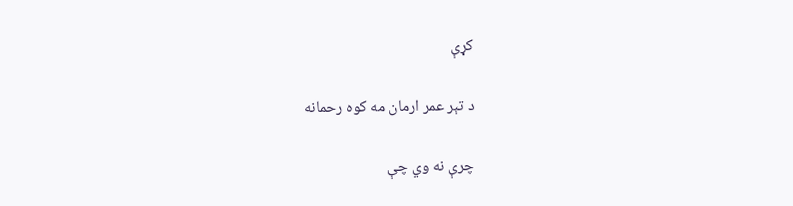کړې

د تېر عمر ارمان مه کوه رحمانه

چرې نه وي چې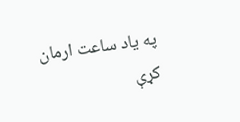په ياد ساعت ارمان کړې